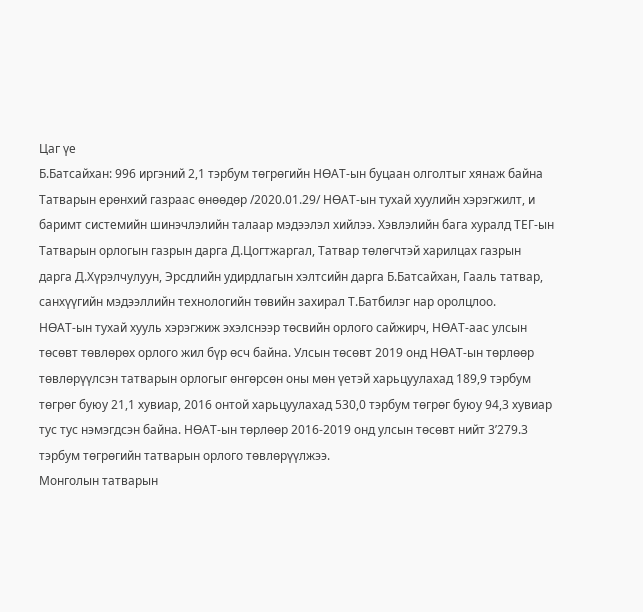Цаг үе
Б.Батсайхан: 996 иргэний 2,1 тэрбум төгрөгийн НӨАТ-ын буцаан олголтыг хянаж байна
Татварын ерөнхий газраас өнөөдөр /2020.01.29/ НӨАТ-ын тухай хуулийн хэрэгжилт, и баримт системийн шинэчлэлийн талаар мэдээлэл хийлээ. Хэвлэлийн бага хуралд ТЕГ-ын Татварын орлогын газрын дарга Д.Цогтжаргал, Татвар төлөгчтэй харилцах газрын дарга Д.Хүрэлчулуун, Эрсдлийн удирдлагын хэлтсийн дарга Б.Батсайхан, Гааль татвар, санхүүгийн мэдээллийн технологийн төвийн захирал Т.Батбилэг нар оролцлоо.
НӨАТ-ын тухай хууль хэрэгжиж эхэлснээр төсвийн орлого сайжирч, НӨАТ-аас улсын төсөвт төвлөрөх орлого жил бүр өсч байна. Улсын төсөвт 2019 онд НӨАТ-ын төрлөөр төвлөрүүлсэн татварын орлогыг өнгөрсөн оны мөн үетэй харьцуулахад 189,9 тэрбум төгрөг буюу 21,1 хувиар, 2016 онтой харьцуулахад 530,0 тэрбум төгрөг буюу 94,3 хувиар тус тус нэмэгдсэн байна. НӨАТ-ын төрлөөр 2016-2019 онд улсын төсөвт нийт 3’279.3 тэрбум төгрөгийн татварын орлого төвлөрүүлжээ.
Монголын татварын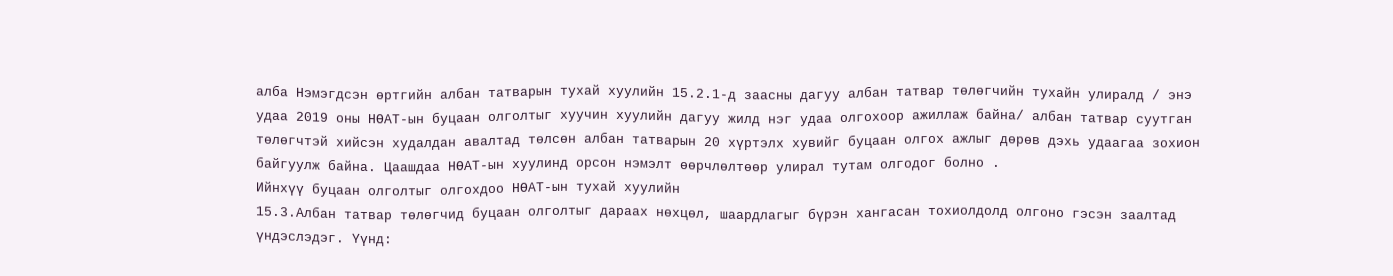алба Нэмэгдсэн өртгийн албан татварын тухай хуулийн 15.2.1-д заасны дагуу албан татвар төлөгчийн тухайн улиралд / энэ удаа 2019 оны НӨАТ-ын буцаан олголтыг хуучин хуулийн дагуу жилд нэг удаа олгохоор ажиллаж байна/ албан татвар суутган төлөгчтэй хийсэн худалдан авалтад төлсөн албан татварын 20 хүртэлх хувийг буцаан олгох ажлыг дөрөв дэхь удаагаа зохион байгуулж байна. Цаашдаа НӨАТ-ын хуулинд орсон нэмэлт өөрчлөлтөөр улирал тутам олгодог болно .
Ийнхүү буцаан олголтыг олгохдоо НӨАТ-ын тухай хуулийн
15.3.Албан татвар төлөгчид буцаан олголтыг дараах нөхцөл, шаардлагыг бүрэн хангасан тохиолдолд олгоно гэсэн заалтад үндэслэдэг. Үүнд: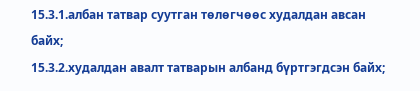15.3.1.албан татвар суутган төлөгчөөс худалдан авсан байх;
15.3.2.худалдан авалт татварын албанд бүртгэгдсэн байх;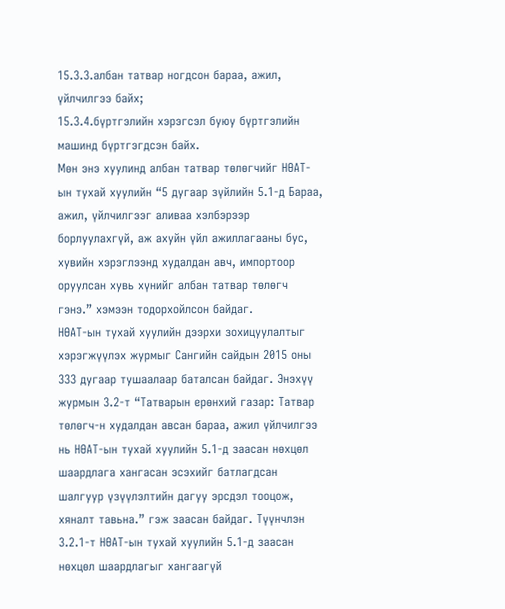15.3.3.албан татвар ногдсон бараа, ажил, үйлчилгээ байх;
15.3.4.бүртгэлийн хэрэгсэл буюу бүртгэлийн машинд бүртгэгдсэн байх.
Мөн энэ хуулинд албан татвар төлөгчийг НӨАТ-ын тухай хуулийн “5 дугаар зүйлийн 5.1-д Бараа, ажил, үйлчилгээг аливаа хэлбэрээр борлуулахгүй, аж ахуйн үйл ажиллагааны бус, хувийн хэрэглээнд худалдан авч, импортоор оруулсан хувь хүнийг албан татвар төлөгч гэнэ.” хэмээн тодорхойлсон байдаг.
НӨАТ-ын тухай хуулийн дээрхи зохицуулалтыг хэрэгжүүлэх журмыг Сангийн сайдын 2015 оны 333 дугаар тушаалаар баталсан байдаг. Энэхүү журмын 3.2-т “Татварын ерөнхий газар: Татвар төлөгч-н худалдан авсан бараа, ажил үйлчилгээ нь НӨАТ-ын тухай хуулийн 5.1-д заасан нөхцөл шаардлага хангасан эсэхийг батлагдсан шалгуур үзүүлэлтийн дагуу эрсдэл тооцож, хяналт тавьна.” гэж заасан байдаг. Түүнчлэн 3.2.1-т НӨАТ-ын тухай хуулийн 5.1-д заасан нөхцөл шаардлагыг хангаагүй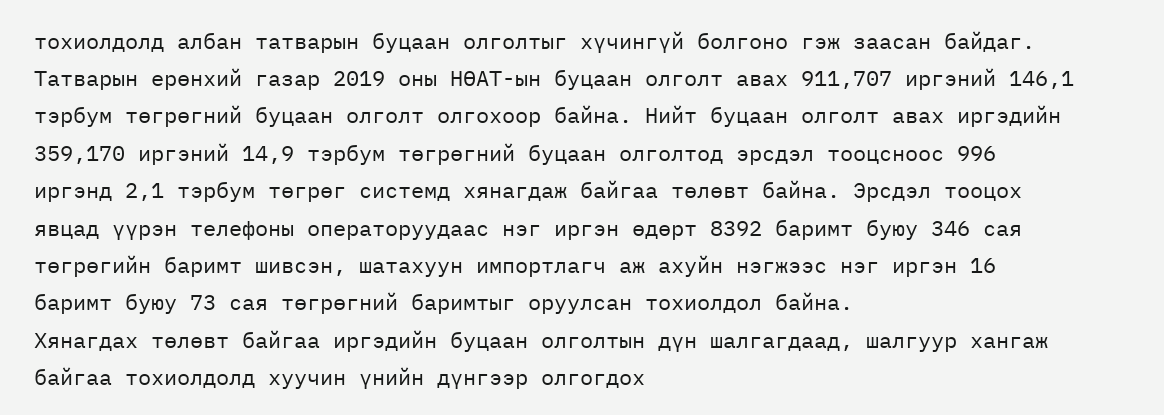тохиолдолд албан татварын буцаан олголтыг хүчингүй болгоно гэж заасан байдаг.
Татварын ерөнхий газар 2019 оны НӨАТ-ын буцаан олголт авах 911,707 иргэний 146,1 тэрбум төгрөгний буцаан олголт олгохоор байна. Нийт буцаан олголт авах иргэдийн 359,170 иргэний 14,9 тэрбум төгрөгний буцаан олголтод эрсдэл тооцсноос 996 иргэнд 2,1 тэрбум төгрөг системд хянагдаж байгаа төлөвт байна. Эрсдэл тооцох явцад үүрэн телефоны операторуудаас нэг иргэн өдөрт 8392 баримт буюу 346 сая төгрөгийн баримт шивсэн, шатахуун импортлагч аж ахуйн нэгжээс нэг иргэн 16 баримт буюу 73 сая төгрөгний баримтыг оруулсан тохиолдол байна.
Хянагдах төлөвт байгаа иргэдийн буцаан олголтын дүн шалгагдаад, шалгуур хангаж байгаа тохиолдолд хуучин үнийн дүнгээр олгогдох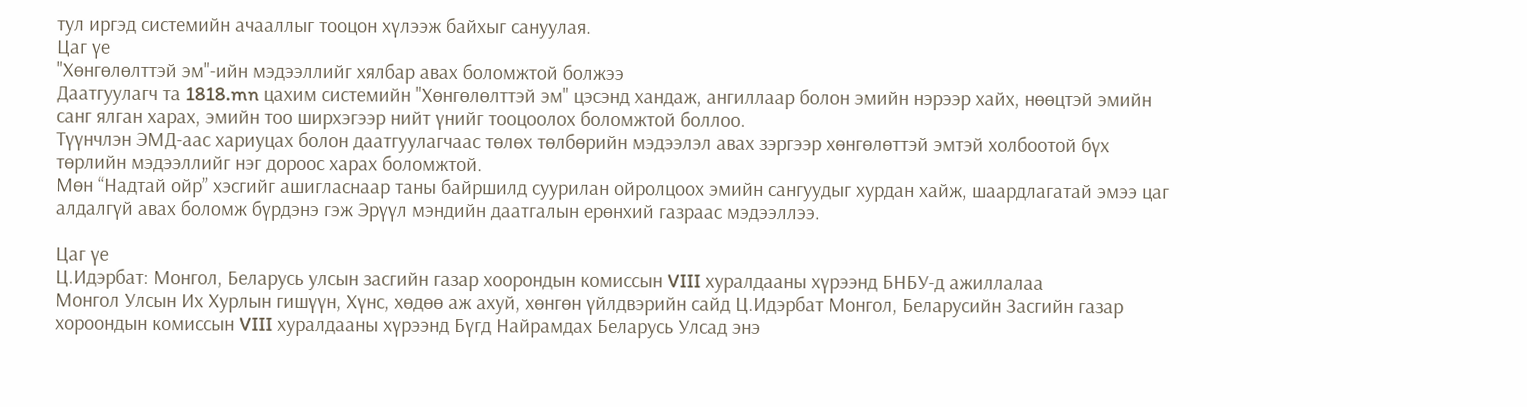тул иргэд системийн ачааллыг тооцон хүлээж байхыг сануулая.
Цаг үе
"Хөнгөлөлттэй эм"-ийн мэдээллийг хялбар авах боломжтой болжээ
Даатгуулагч та 1818.mn цахим системийн "Хөнгөлөлттэй эм" цэсэнд хандаж, ангиллаар болон эмийн нэрээр хайх, нөөцтэй эмийн санг ялган харах, эмийн тоо ширхэгээр нийт үнийг тооцоолох боломжтой боллоо.
Түүнчлэн ЭМД-аас хариуцах болон даатгуулагчаас төлөх төлбөрийн мэдээлэл авах зэргээр хөнгөлөттэй эмтэй холбоотой бүх төрлийн мэдээллийг нэг дороос харах боломжтой.
Мөн “Надтай ойр” хэсгийг ашигласнаар таны байршилд суурилан ойролцоох эмийн сангуудыг хурдан хайж, шаардлагатай эмээ цаг алдалгүй авах боломж бүрдэнэ гэж Эрүүл мэндийн даатгалын ерөнхий газраас мэдээллээ.

Цаг үе
Ц.Идэрбат: Монгол, Беларусь улсын засгийн газар хоорондын комиссын VIII хуралдааны хүрээнд БНБУ-д ажиллалаа
Монгол Улсын Их Хурлын гишүүн, Хүнс, хөдөө аж ахуй, хөнгөн үйлдвэрийн сайд Ц.Идэрбат Монгол, Беларусийн Засгийн газар хороондын комиссын VIII хуралдааны хүрээнд Бүгд Найрамдах Беларусь Улсад энэ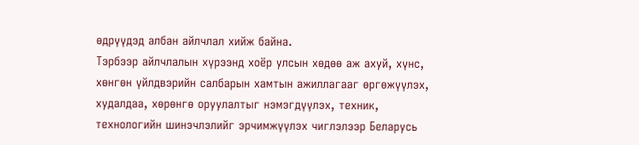өдрүүдэд албан айлчлал хийж байна.
Тэрбээр айлчлалын хүрээнд хоёр улсын хөдөө аж ахуй, хүнс, хөнгөн үйлдвэрийн салбарын хамтын ажиллагааг өргөжүүлэх, худалдаа, хөрөнгө оруулалтыг нэмэгдүүлэх, техник, технологийн шинэчлэлийг эрчимжүүлэх чиглэлээр Беларусь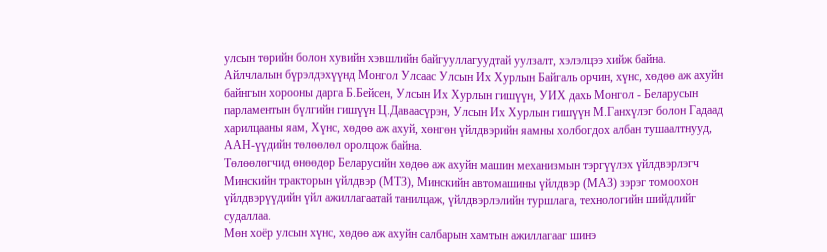улсын төрийн болон хувийн хэвшлийн байгууллагуудтай уулзалт, хэлэлцээ хийж байна.
Айлчлалын бүрэлдэхүүнд Монгол Улсаас Улсын Их Хурлын Байгаль орчин, хүнс, хөдөө аж ахуйн байнгын хорооны дарга Б.Бейсен, Улсын Их Хурлын гишүүн, УИХ дахь Монгол - Беларусын парламентын бүлгийн гишүүн Ц.Даваасүрэн, Улсын Их Хурлын гишүүн М.Ганхүлэг болон Гадаад харилцааны яам, Хүнс, хөдөө аж ахуй, хөнгөн үйлдвэрийн яамны холбогдох албан тушаалтнууд, ААН-үүдийн төлөөлөл оролцож байна.
Төлөөлөгчид өнөөдөр Беларусийн хөдөө аж ахуйн машин механизмын тэргүүлэх үйлдвэрлэгч Минскийн тракторын үйлдвэр (МТЗ), Минскийн автомашины үйлдвэр (МАЗ) зэрэг томоохон үйлдвэрүүдийн үйл ажиллагаатай танилцаж, үйлдвэрлэлийн туршлага, технологийн шийдлийг судаллаа.
Мөн хоёр улсын хүнс, хөдөө аж ахуйн салбарын хамтын ажиллагааг шинэ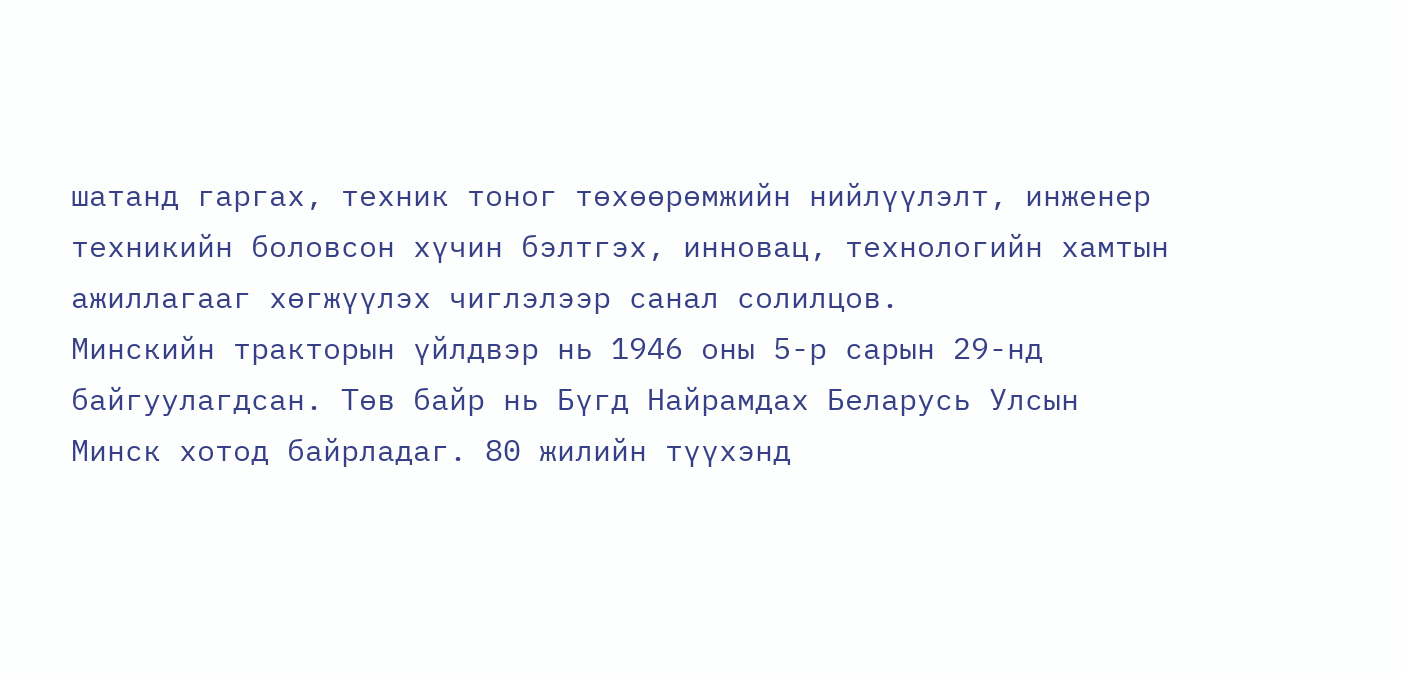шатанд гаргах, техник тоног төхөөрөмжийн нийлүүлэлт, инженер техникийн боловсон хүчин бэлтгэх, инновац, технологийн хамтын ажиллагааг хөгжүүлэх чиглэлээр санал солилцов.
Минскийн тракторын үйлдвэр нь 1946 оны 5-р сарын 29-нд байгуулагдсан. Төв байр нь Бүгд Найрамдах Беларусь Улсын Минск хотод байрладаг. 80 жилийн түүхэнд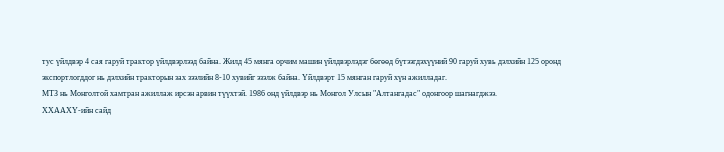тус үйлдвэр 4 сая гаруй трактор үйлдвэрлээд байна. Жилд 45 мянга орчим машин үйлдвэрлэдэг бөгөөд бүтээгдэхүүний 90 гаруй хувь дэлхийн 125 оронд экспортлогддог нь дэлхийн тракторын зах зээлийн 8-10 хувийг эзэлж байна. Үйлдвэрт 15 мянган гаруй хүн ажилладаг.
МТЗ нь Монголтой хамтран ажиллаж ирсэн арвин түүхтэй. 1986 онд үйлдвэр нь Монгол Улсын "Алтангадас" одонгоор шагнагджээ.
ХХААХҮ-ийн сайд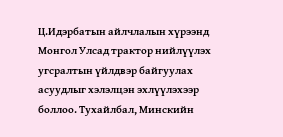Ц.Идэрбатын айлчлалын хүрээнд Монгол Улсад трактор нийлүүлэх угсралтын үйлдвэр байгуулах асуудлыг хэлэлцэн эхлүүлэхээр боллоо. Тухайлбал, Минскийн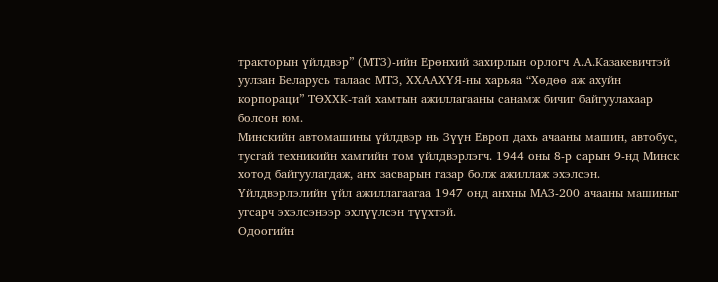тракторын үйлдвэр” (МТЗ)-ийн Ерөнхий захирлын орлогч А.А.Казакевичтэй уулзан Беларусь талаас МТЗ, ХХААХҮЯ-ны харьяа “Хөдөө аж ахуйн корпораци” ТӨХХК-тай хамтын ажиллагааны санамж бичиг байгуулахаар болсон юм.
Минскийн автомашины үйлдвэр нь Зүүн Европ дахь ачааны машин, автобус, тусгай техникийн хамгийн том үйлдвэрлэгч. 1944 оны 8-р сарын 9-нд Минск хотод байгуулагдаж, анх засварын газар болж ажиллаж эхэлсэн. Үйлдвэрлэлийн үйл ажиллагаагаа 1947 онд анхны МАЗ-200 ачааны машиныг угсарч эхэлсэнээр эхлүүлсэн түүхтэй.
Одоогийн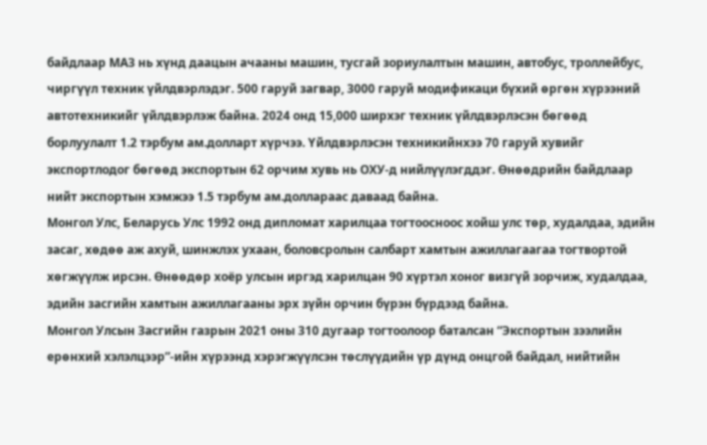байдлаар МАЗ нь хүнд даацын ачааны машин, тусгай зориулалтын машин, автобус, троллейбус, чиргүүл техник үйлдвэрлэдэг. 500 гаруй загвар, 3000 гаруй модификаци бүхий өргөн хүрээний автотехникийг үйлдвэрлэж байна. 2024 онд 15,000 ширхэг техник үйлдвэрлэсэн бөгөөд борлуулалт 1.2 тэрбум ам.долларт хүрчээ. Үйлдвэрлэсэн техникийнхээ 70 гаруй хувийг экспортлодог бөгөөд экспортын 62 орчим хувь нь ОХУ-д нийлүүлэгддэг. Өнөөдрийн байдлаар нийт экспортын хэмжээ 1.5 тэрбум ам.доллараас даваад байна.
Монгол Улс, Беларусь Улс 1992 онд дипломат харилцаа тогтоосноос хойш улс төр, худалдаа, эдийн засаг, хөдөө аж ахуй, шинжлэх ухаан, боловсролын салбарт хамтын ажиллагаагаа тогтвортой хөгжүүлж ирсэн. Өнөөдөр хоёр улсын иргэд харилцан 90 хүртэл хоног визгүй зорчиж, худалдаа, эдийн засгийн хамтын ажиллагааны эрх зүйн орчин бүрэн бүрдээд байна.
Монгол Улсын Засгийн газрын 2021 оны 310 дугаар тогтоолоор баталсан “Экспортын зээлийн ерөнхий хэлэлцээр”-ийн хүрээнд хэрэгжүүлсэн төслүүдийн үр дүнд онцгой байдал, нийтийн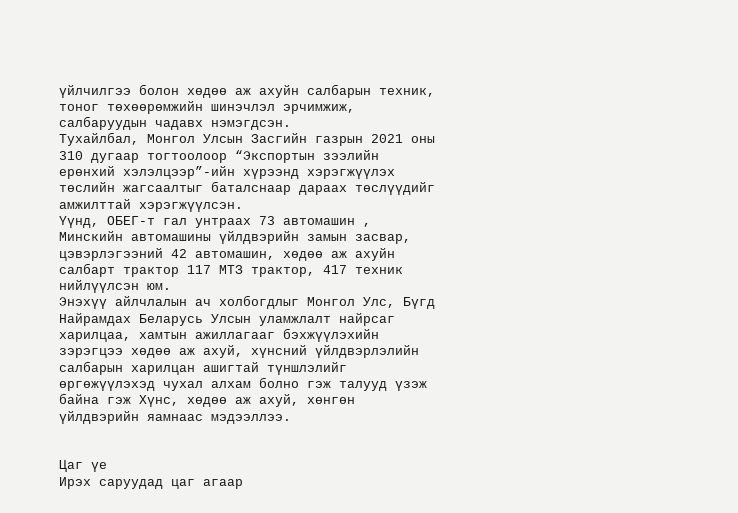үйлчилгээ болон хөдөө аж ахуйн салбарын техник, тоног төхөөрөмжийн шинэчлэл эрчимжиж, салбаруудын чадавх нэмэгдсэн.
Тухайлбал, Монгол Улсын Засгийн газрын 2021 оны 310 дугаар тогтоолоор “Экспортын зээлийн ерөнхий хэлэлцээр”-ийн хүрээнд хэрэгжүүлэх төслийн жагсаалтыг баталснаар дараах төслүүдийг амжилттай хэрэгжүүлсэн.
Үүнд, ОБЕГ-т гал унтраах 73 автомашин , Минскийн автомашины үйлдвэрийн замын засвар, цэвэрлэгээний 42 автомашин, хөдөө аж ахуйн салбарт трактор 117 МТЗ трактор, 417 техник нийлүүлсэн юм.
Энэхүү айлчлалын ач холбогдлыг Монгол Улс, Бүгд Найрамдах Беларусь Улсын уламжлалт найрсаг харилцаа, хамтын ажиллагааг бэхжүүлэхийн зэрэгцээ хөдөө аж ахуй, хүнсний үйлдвэрлэлийн салбарын харилцан ашигтай түншлэлийг өргөжүүлэхэд чухал алхам болно гэж талууд үзэж байна гэж Хүнс, хөдөө аж ахуй, хөнгөн үйлдвэрийн яамнаас мэдээллээ.


Цаг үе
Ирэх саруудад цаг агаар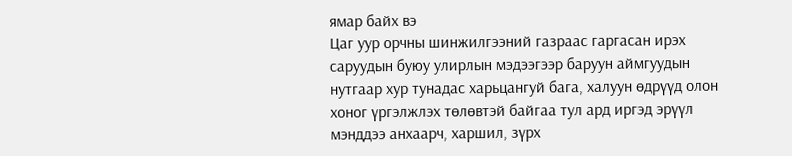ямар байх вэ
Цаг уур орчны шинжилгээний газраас гаргасан ирэх саруудын буюу улирлын мэдээгээр баруун аймгуудын нутгаар хур тунадас харьцангуй бага, халуун өдрүүд олон хоног үргэлжлэх төлөвтэй байгаа тул ард иргэд эрүүл мэнддээ анхаарч, харшил, зүрх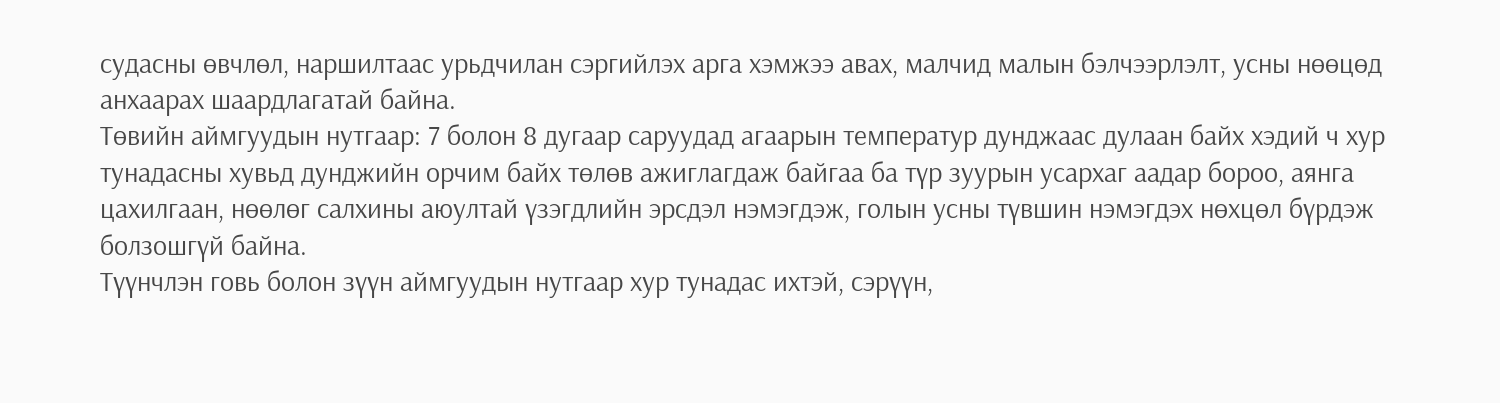судасны өвчлөл, наршилтаас урьдчилан сэргийлэх арга хэмжээ авах, малчид малын бэлчээрлэлт, усны нөөцөд анхаарах шаардлагатай байна.
Төвийн аймгуудын нутгаар: 7 болон 8 дугаар саруудад агаарын температур дунджаас дулаан байх хэдий ч хур тунадасны хувьд дунджийн орчим байх төлөв ажиглагдаж байгаа ба түр зуурын усархаг аадар бороо, аянга цахилгаан, нөөлөг салхины аюултай үзэгдлийн эрсдэл нэмэгдэж, голын усны түвшин нэмэгдэх нөхцөл бүрдэж болзошгүй байна.
Түүнчлэн говь болон зүүн аймгуудын нутгаар хур тунадас ихтэй, сэрүүн,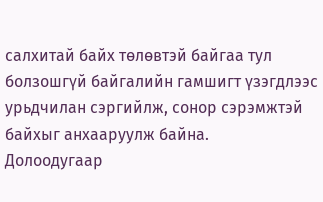салхитай байх төлөвтэй байгаа тул болзошгүй байгалийн гамшигт үзэгдлээс урьдчилан сэргийлж, сонор сэрэмжтэй байхыг анхааруулж байна.
Долоодугаар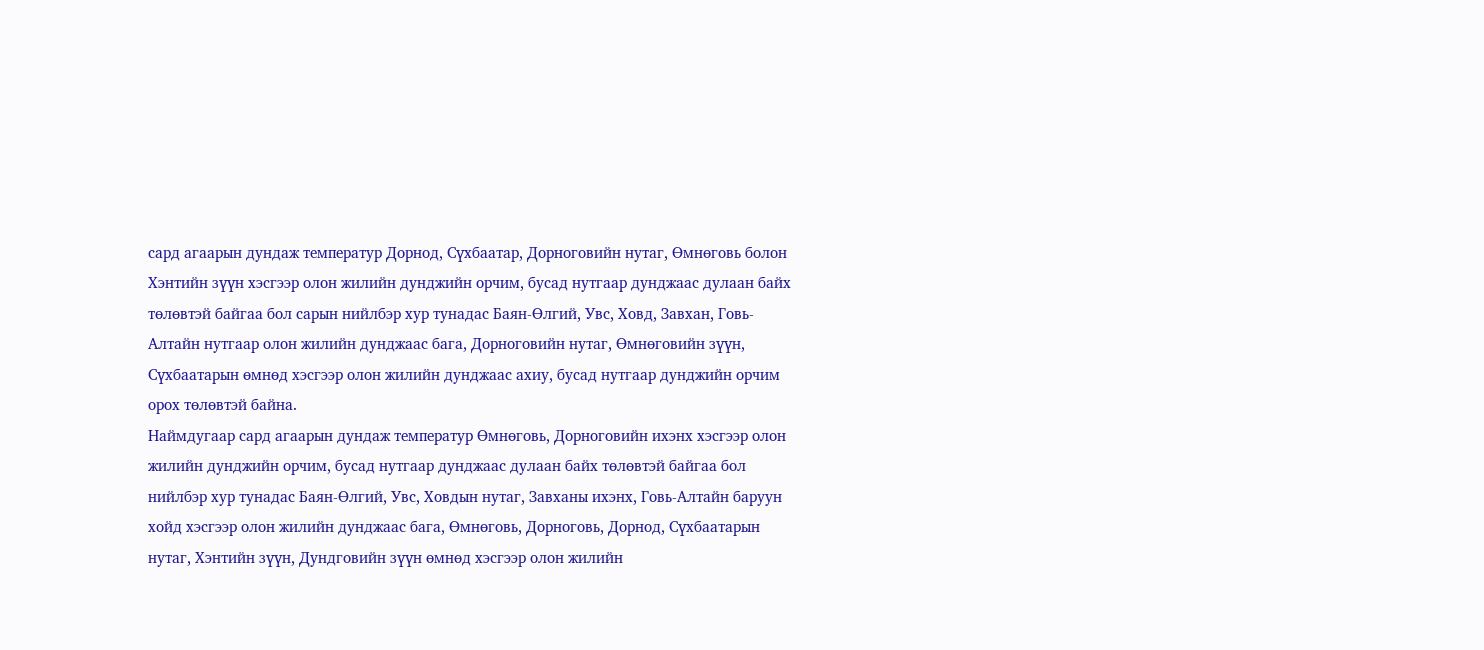сард агаарын дундаж температур Дорнод, Сүхбаатар, Дорноговийн нутаг, Өмнөговь болон Хэнтийн зүүн хэсгээр олон жилийн дунджийн орчим, бусад нутгаар дунджаас дулаан байх төлөвтэй байгаа бол сарын нийлбэр хур тунадас Баян-Өлгий, Увс, Ховд, Завхан, Говь-Алтайн нутгаар олон жилийн дунджаас бага, Дорноговийн нутаг, Өмнөговийн зүүн, Сүхбаатарын өмнөд хэсгээр олон жилийн дунджаас ахиу, бусад нутгаар дунджийн орчим орох төлөвтэй байна.
Наймдугаар сард агаарын дундаж температур Өмнөговь, Дорноговийн ихэнх хэсгээр олон жилийн дунджийн орчим, бусад нутгаар дунджаас дулаан байх төлөвтэй байгаа бол нийлбэр хур тунадас Баян-Өлгий, Увс, Ховдын нутаг, Завханы ихэнх, Говь-Алтайн баруун хойд хэсгээр олон жилийн дунджаас бага, Өмнөговь, Дорноговь, Дорнод, Сүхбаатарын нутаг, Хэнтийн зүүн, Дундговийн зүүн өмнөд хэсгээр олон жилийн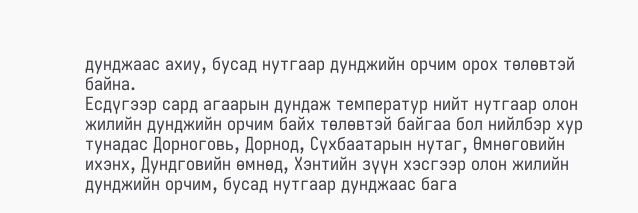дунджаас ахиу, бусад нутгаар дунджийн орчим орох төлөвтэй байна.
Есдүгээр сард агаарын дундаж температур нийт нутгаар олон жилийн дунджийн орчим байх төлөвтэй байгаа бол нийлбэр хур тунадас Дорноговь, Дорнод, Сүхбаатарын нутаг, Өмнөговийн ихэнх, Дундговийн өмнөд, Хэнтийн зүүн хэсгээр олон жилийн дунджийн орчим, бусад нутгаар дунджаас бага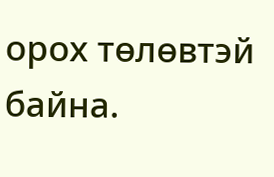орох төлөвтэй байна.